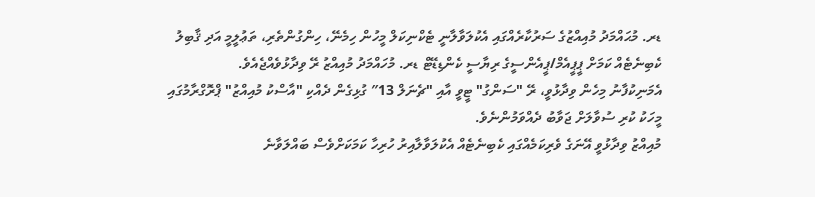ޑރ. މުޙައްމަދު މުއިއްޒުގެ ސަރުކާރެއްގައި އެކުލަވާލާނީ ޓެކްނިކަލް މީހުން ހިމެނޭ، ހިންގުންތެރި، ތަޢުލީމީ އަދި ޤާބިލު ކެބިނެޓެއް ކަމަށް ޕީޕީއެމް/ޕީއެންސީގެ ރިޔާސީ ކެންޑިޑޭޓް ޑރ. މުހައްމަދު މުއިއްޒު ރޭ ވިދާޅުވެއްޖެއެވެ.
އެމަނިކުފާނު މިހެން ވިދާޅުވީ، ރޭ "ސަންގު" ޓީވީ އާއި "ޗެނަލް 13″ ގުޅިގެން ދެއްކި "އާސްކު މުއިއްޒު" ޕްރޮގްރާމުގައި މީހަކު ކުރި ސުވާލަށް ޖަވާބު ދެއްވަމުންނެވެ.
މުއިއްޒު ވިދާޅުވީ އޭނަގެ ވެރިކަމެއްގައި ކެބިނެޓެއް އެކުލަވާލާއިރު ހުރިހާ ކަމަކަށްވެސް ބައްލަވާނެ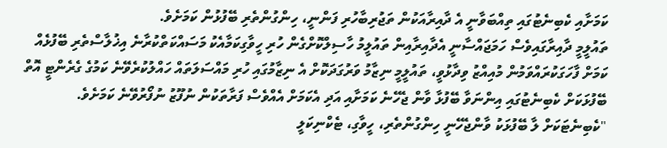ކަމަށާއި ކެބިނެޓުގައި ތިއްބަވާނީ އެ ދާއިރާއަކުން ތަޖުރިބާހުރި ފަންނީ، ހިންގުންތެރި ބޭފުޅުން ކަމަށެވެ.
ތައުލީމީ ދާއިރާގައިވެސް ހަމަޖައްސާނީ އެދާއިރާއިން ތައުލީމު ހާސިލްކޮށްގެން ހުރި ހީވާގިކަމާއެކު މަސައްކަތްކުރާނެ އިޚުލާސްތެރި ބޭފުޅެއް ކަމަށް ފާހަގަކުރައްވަމުން މުއިއްޒު ވިދާޅުވީ، ތައުލީމީ ނިޒާމު ވަރުގަދަކޮށް އެ ނިޒާމުގައި ހުރި މައްސަލަތައް ހައްލުކުރެވޭނެ ކަމުގެ ގެރެންޓީ އޮތް ބޭފުޅަކަށް ކެބިނެޓުގައި އިންނަވާ ބޭފުޅާ ވާން ޖެހޭނެ ކަމަށާއި އަދި އެކަމަށް އެއްވެސް ފަރާތަކުން ނުފޫޒު ނުފޯރުވޭނެ ކަމަށެވެ.
"ކެބިނެޓަކަށް ލާ ބޭފުޅަކު ވާންޖެހޭނީ ހިންގުންތެރި، ހީވާގި، ޓެކްނިކަލީ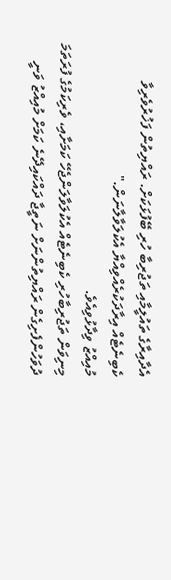އެދާއިރާގެ ތައުލީމާއި ތަޖުރިބާ ހުރި ބޭފުޅަކަށް. ރައްޔިތުން ފަޚުރުވެރިވާ ކެބިނެޓެއް އިރާދަކުރެއްވިއްޔާ އެކުލަވާލާނަން."
މުއިއްޒު ވިދާޅުވިއެވެ.
މިނިވަން ތަޖުރިބާހުރި ކެބިނެޓެއް އެކުލަވާލަންޖެހޭ ކަމަށާއި، ވެރިކަމުގެ ފުރަތަމަ ދުވަހުންފެށިގެން ރައްޔިތުންނަށް ނަތީޖާ ދައްކައިދޭނެ ކަމަށް މުއިއްޒު ވަނީ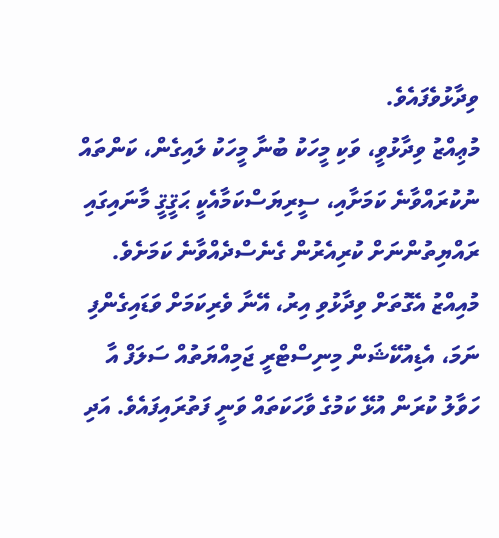ވިދާޅުވެފައެވެ.
މުޢިއްޒު ވިދާޅުވީ، ވަކި މީހަކު ބުނާ މީހަކު ލައިގެން، ކަންތައް ނުކުރައްވާނެ ކަމަށާއި، ސީރިޔަސްކަމާއެކީ ޙަޤީޤީ މާނައިގައި ރައްޔިތުންނަށް ކުރިއެރުން ގެނެސްދެއްވާނެ ކަމަށެވެ. މުއިއްޒު އެގޮތަށް ވިދާޅުވި އިރު، އޭނާ ވެރިކަމަށް ވަޑައިގެންފި ނަމަ، އެޑިއުކޭޝަން މިނިސްޓްރީ ޖަމިއްޔަތުއް ސަލަފް އާ ހަވާލު ކުރަން އުޅޭ ކަމުގެ ވާހަކަތައް ވަނީ ފަތުރައިފައެވެ. އަދި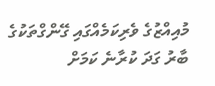މުއިއްޒުގެ ވެރިކަމެއްގައި ގޭންގްތަކުގެ ބާރު ގަދަ ކުރާނެ ކަމަށް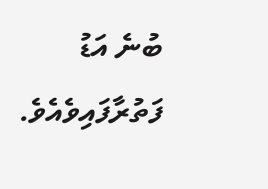ބުނެ އަޑު ފަތުރާފައިވެއެވެ.